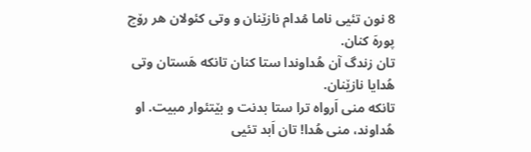8 نون تئیی ناما مُدام نازێنان و وتی کئولان هر رۆچ پورهَ کنان.
تان زندگ آن هُداوندا ستا کنان تانکه هَستان وتی هُدایا نازێنان.
تانکه منی اَرواه ترا ستا بدنت و بێتئوار مبیت. او هُداوند، منی هُدا! تان اَبد تئیی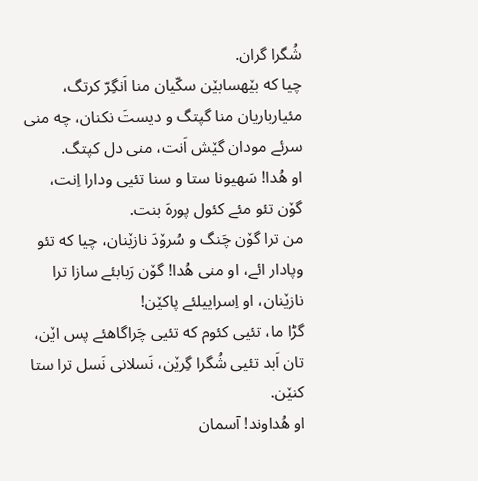شُگرا گران.
چیا که بێهسابێن سکّیان منا اَنگِرّ کرتگ، مئیارباریان منا گپتگ و دیستَ نکنان، چه منی سرئے مودان گێش اَنت، منی دل کپتگ.
او هُدا! سَهیونا ستا و سنا تئیی ودارا اِنت، گۆن تئو مئے کئول پورهَ بنت.
من ترا گۆن چَنگ و سُرۆدَ نازێنان، چیا که تئو وپادار ائے، او منی هُدا! گۆن رَبابئے سازا ترا نازێنان، او اِسراییلئے پاکێن!
گڑا ما، تئیی کئوم که تئیی چَراگاهئے پس اێن، تان اَبد تئیی شُگرا گِرێن، نَسلانی نَسل ترا ستا کنێن.
او هُداوند! آسمان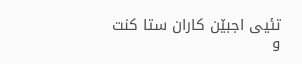تئیی اجبێن کاران ستا کنت و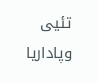تئیی وپاداریا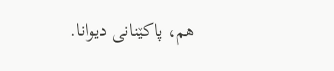هم، پاکێنانی دیوانا.